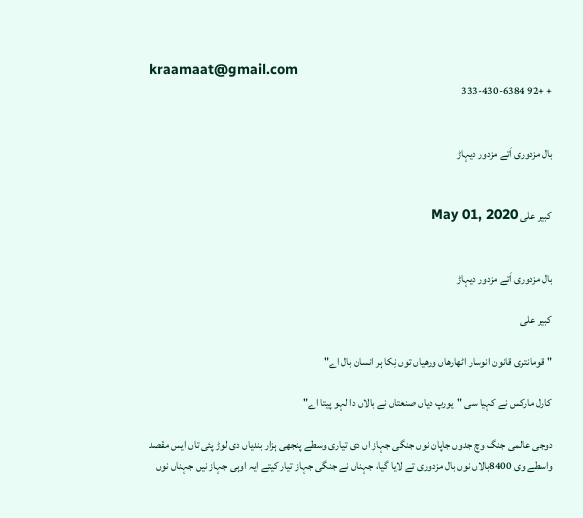kraamaat@gmail.com
+ +92 333-430-6384


بال مزدوری اَتے مزدور دیہاڑ


کبیر علی May 01, 2020


بال مزدوری اَتے مزدور دیہاڑ

کبیر علی

"قومانتری قانون انوسار اٹھارھاں ورھیاں توں نِکا ہر انسان بال اے"

کارل مارکس نے کہیا سی "یورپ دیاں صنعتاں نے بالاں دا لہو پیتا اے"

دوجی عالمی جنگ وچ جدوں جاپان نوں جنگی جہاز اں دی تیاری وسطے پنجھی ہزار بندیاں دی لوڑ پئی تاں ایس مقصد واسطے وی 8400بالاں نوں بال مزدوری تے لایا گیا، جہناں نے جنگی جہاز تیار کیتے ایہ اوہی جہاز نیں جہناں نوں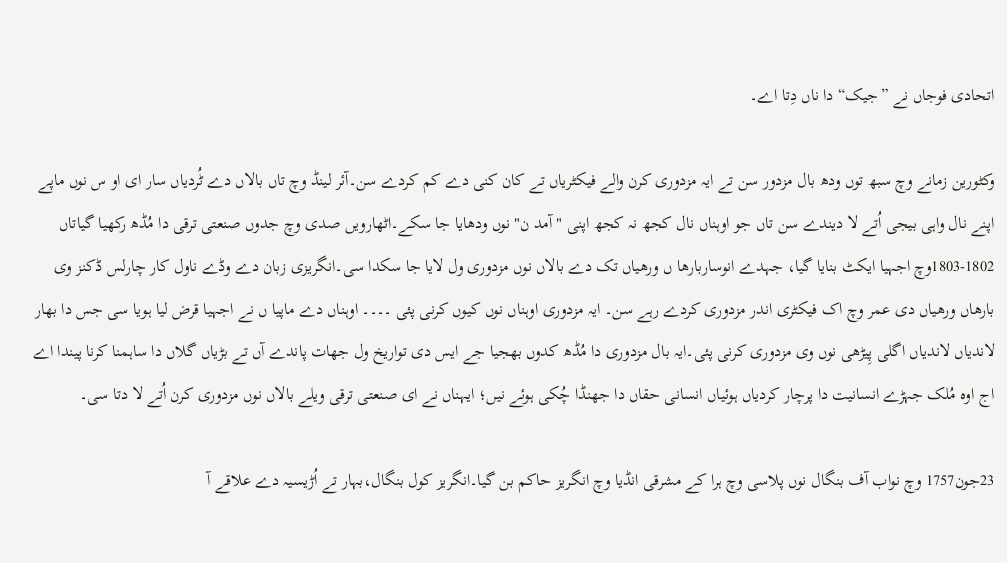اتحادی فوجاں نے ”جیک“ دا ناں دِتا اے۔

وکٹورین زمانے وچ سبھ توں ودھ بال مزدور سن تے ایہ مزدوری کرن والے فیکٹریاں تے کان کنی دے کم کردے سن۔آئر لینڈ وچ تاں بالاں دے ٹُردیاں سار ای او س نوں ماپے اپنے نال واہی بیجی اُتے لا دیندے سن تاں جو اوہناں نال کجھ نہ کجھ اپنی "آمد ن" نوں ودھایا جا سکے۔اٹھارویں صدی وچ جدوں صنعتی ترقی دا مُڈھ رکھیا گیاتاں 1802-1803وچ اجہیا ایکٹ بنایا گیا، جہدے انوساربارھا ں ورھیاں تک دے بالاں نوں مزدوری ول لایا جا سکدا سی۔انگریزی زبان دے وڈے ناول کار چارلس ڈکنز وی بارھاں ورھیاں دی عمر وچ اک فیکٹری اندر مزدوری کردے رہے سن۔ ایہ مزدوری اوہناں نوں کیوں کرنی پئی ۔۔۔۔ اوہناں دے ماپیا ں نے اجہیا قرض لیا ہویا سی جس دا بھار لاندیاں لاندیاں اگلی پِیڑھی نوں وی مزدوری کرنی پئی۔ایہ بال مزدوری دا مُڈھ کدوں بھجیا جے ایس دی تواریخ ول جھات پاندے آں تے بڑیاں گلاں دا ساہمنا کرنا پیندا اے اج اوہ مُلک جہڑے انسانیت دا پرچار کردیاں ہوئیاں انسانی حقاں دا جھنڈا چُکی ہوئے نیں؛ ایہناں نے ای صنعتی ترقی ویلے بالاں نوں مزدوری کرن اُتے لا دتا سی۔

23جون1757 وچ نواب آف بنگال نوں پلاسی وچ ہرا کے مشرقی انڈیا وچ انگریز حاکم بن گیا۔انگریز کول بنگال،بہار تے اُڑیسیہ دے علاقے آ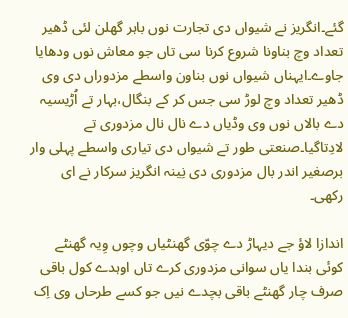گئے۔انگریز نے شیواں دی تجارت نوں باہر گھلن لئی ڈھیر تعداد وچ بناونا شروع کرنا سی تاں جو معاش نوں ودھایا جاوے۔ایہناں شیواں نوں بناون واسطے مزدوراں دی وی ڈھیر تعداد وچ لوڑ سی جس کر کے بنگال،بہار تے اُڑیسیہ دے بالاں نوں وی وڈیاں دے نال نال مزدوری تے لادِتاگیا۔صنعتی طور تے شیواں دی تیاری واسطے پہلی وار برصغیر اندر بال مزدوری دی نِینہ انگریز سرکار نے ای رکھی۔

اندازا لاؤ جے دیہاڑ دے چوّی گھنٹیاں وچوں وِیہ گھنٹے کوئی بندا یاں سوانی مزدوری کرے تاں اوہدے کول باقی صرف چار گھنٹے باقی بچدے نیں جو کسے طرحاں وی اِک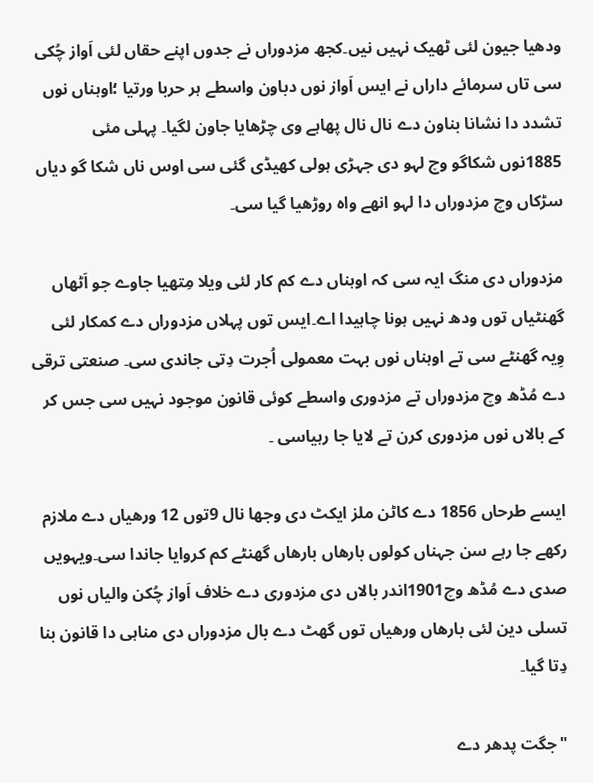ودھیا جیون لئی ٹھیک نہیں نیں۔کجھ مزدوراں نے جدوں اپنے حقاں لئی اَواز چُکی سی تاں سرمائے داراں نے ایس اَواز نوں دباون واسطے ہر حربا ورتیا ؛اوہناں نوں تشدد دا نشانا بناون دے نال نال پھاہے وی چڑھایا جاون لگیا۔ پہلی مئی 1885نوں شکاگو وچ لہو دی جہڑی ہولی کھیڈی گئی سی اوس ناں شکا گو دیاں سڑکاں وچ مزدوراں دا لہو انھے واہ روڑھیا گیا سی۔

مزدوراں دی منگ ایہ سی کہ اوہناں دے کم کار لئی ویلا مِتھیا جاوے جو اَٹھاں گھنٹیاں توں ودھ نہیں ہونا چاہیدا اے۔ایس توں پہلاں مزدوراں دے کمکار لئی وِیہ گھنٹے سی تے اوہناں نوں بہت معمولی اُجرت دِتی جاندی سی۔ صنعتی ترقی دے مُڈھ وچ مزدوراں تے مزدوری واسطے کوئی قانون موجود نہیں سی جس کر کے بالاں نوں مزدوری کرن تے لایا جا رہیاسی ۔

ایسے طرحاں 1856 دے کاٹن ملز ایکٹ دی وجھا نال 9توں 12 ورھیاں دے ملازم رکھے جا رہے سن جہناں کولوں بارھاں بارھاں گھنٹے کم کروایا جاندا سی۔ویہویں صدی دے مُڈھ وچ1901اندر بالاں دی مزدوری دے خلاف اَواز چُکن والیاں نوں تسلی دین لئی بارھاں ورھیاں توں گھٹ دے بال مزدوراں دی مناہی دا قانون بنا دِتا گیا۔

"جگت پدھر دے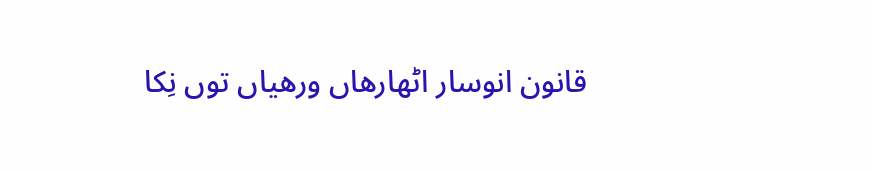قانون انوسار اٹھارھاں ورھیاں توں نِکا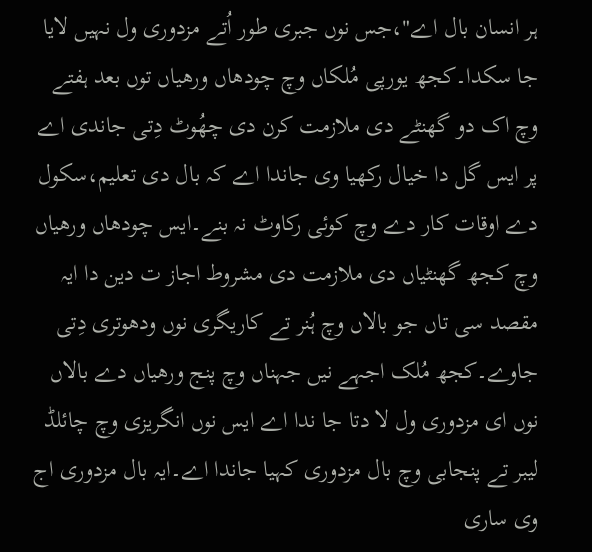ہر انسان بال اے"،جس نوں جبری طور اُتے مزدوری ول نہیں لایا جا سکدا۔کجھ یورپی مُلکاں وچ چودھاں ورھیاں توں بعد ہفتے وچ اک دو گھنٹے دی ملازمت کرن دی چھُوٹ دِتی جاندی اے پر ایس گل دا خیال رکھیا وی جاندا اے کہ بال دی تعلیم،سکول دے اوقات کار دے وچ کوئی رکاوٹ نہ بنے۔ایس چودھاں ورھیاں وچ کجھ گھنٹیاں دی ملازمت دی مشروط اجاز ت دین دا ایہ مقصد سی تاں جو بالاں وچ ہُنر تے کاریگری نوں ودھوتری دِتی جاوے۔کجھ مُلک اجہے نیں جہناں وچ پنج ورھیاں دے بالاں نوں ای مزدوری ول لا دتا جا ندا اے ایس نوں انگریزی وچ چائلڈ لیبر تے پنجابی وچ بال مزدوری کہیا جاندا اے۔ایہ بال مزدوری اج وی ساری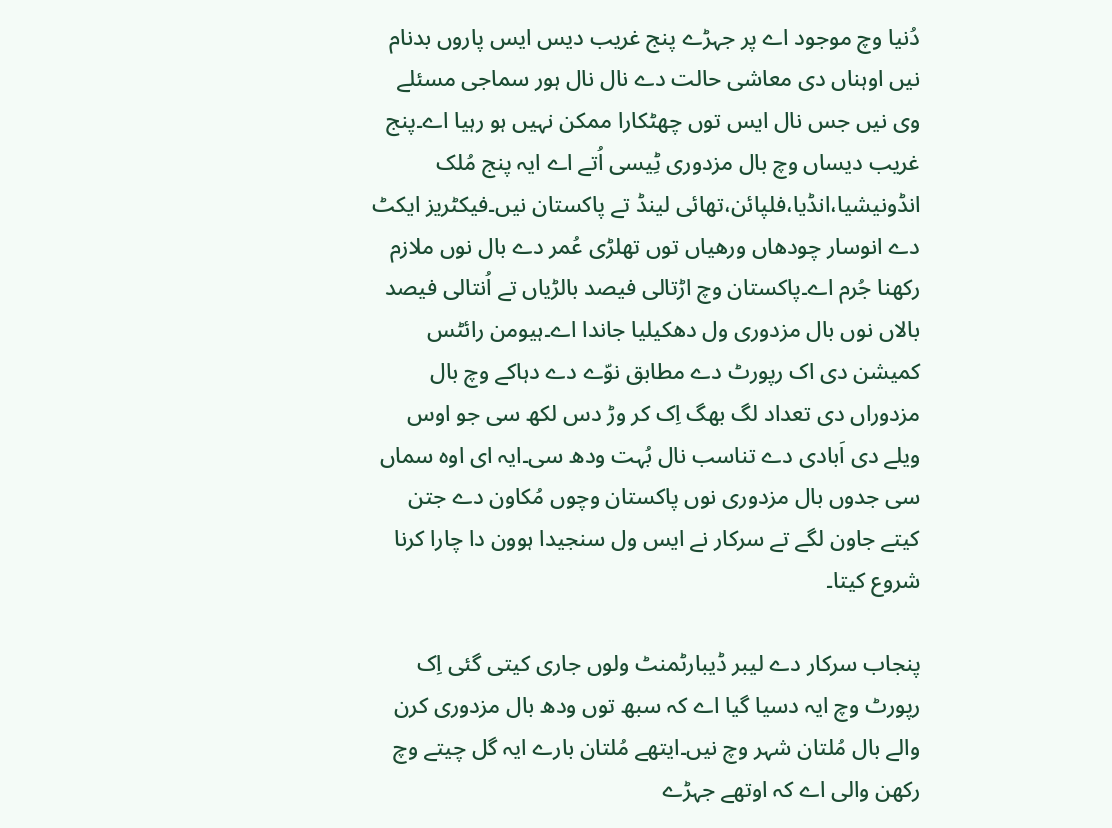دُنیا وچ موجود اے پر جہڑے پنج غریب دیس ایس پاروں بدنام نیں اوہناں دی معاشی حالت دے نال نال ہور سماجی مسئلے وی نیں جس نال ایس توں چھٹکارا ممکن نہیں ہو رہیا اے۔پنج غریب دیساں وچ بال مزدوری ٹِیسی اُتے اے ایہ پنج مُلک انڈونیشیا،انڈیا،فلپائن،تھائی لینڈ تے پاکستان نیں۔فیکٹریز ایکٹ دے انوسار چودھاں ورھیاں توں تھلڑی عُمر دے بال نوں ملازم رکھنا جُرم اے۔پاکستان وچ اڑتالی فیصد بالڑیاں تے اُنتالی فیصد بالاں نوں بال مزدوری ول دھکیلیا جاندا اے۔ہیومن رائٹس کمیشن دی اک رپورٹ دے مطابق نوّے دے دہاکے وچ بال مزدوراں دی تعداد لگ بھگ اِک کر وڑ دس لکھ سی جو اوس ویلے دی اَبادی دے تناسب نال بُہت ودھ سی۔ایہ ای اوہ سماں سی جدوں بال مزدوری نوں پاکستان وچوں مُکاون دے جتن کیتے جاون لگے تے سرکار نے ایس ول سنجیدا ہوون دا چارا کرنا شروع کیتا۔

پنجاب سرکار دے لیبر ڈیبارٹمنٹ ولوں جاری کیتی گئی اِک رپورٹ وچ ایہ دسیا گیا اے کہ سبھ توں ودھ بال مزدوری کرن والے بال مُلتان شہر وچ نیں۔ایتھے مُلتان بارے ایہ گل چیتے وچ رکھن والی اے کہ اوتھے جہڑے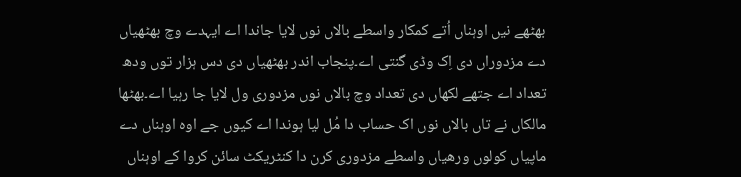بھٹھے نیں اوہناں اُتے کمکار واسطے بالاں نوں لایا جاندا اے ایہدے وچ بھٹھیاں دے مزدوراں دی اِک وڈی گنتی اے۔پنجاب اندر بھٹھیاں دی دس ہزار توں ودھ تعداد اے جتھے لکھاں دی تعداد وچ بالاں نوں مزدوری ول لایا جا رہیا اے۔بھٹھا مالکاں نے تاں بالاں نوں اک حساب دا مُل لیا ہوندا اے کیوں جے اوہ اوہناں دے ماپیاں کولوں ورھیاں واسطے مزدوری کرن دا کنٹریکٹ سائن کروا کے اوہناں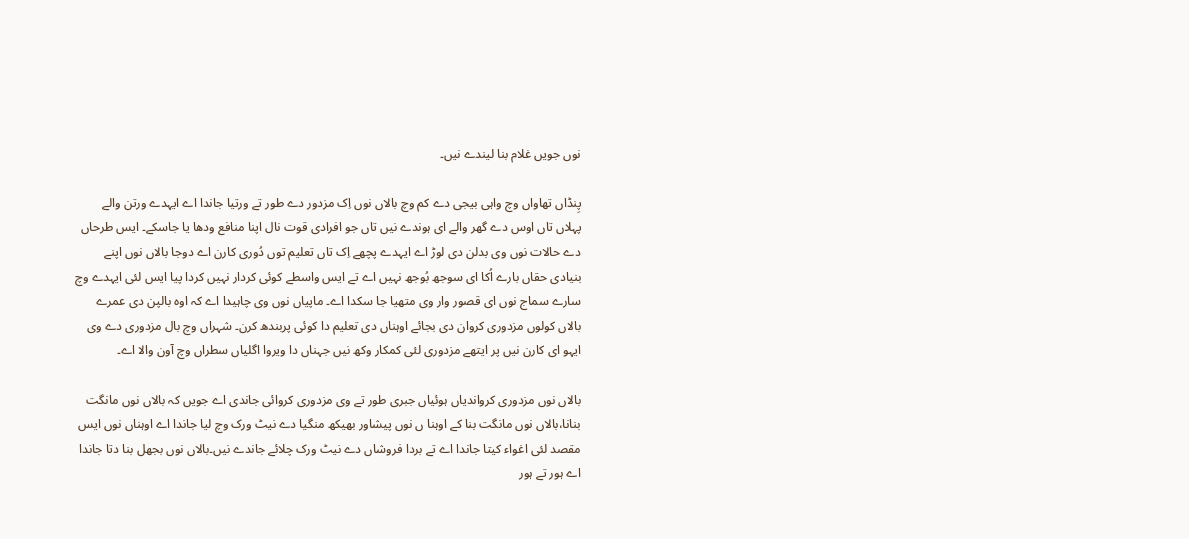نوں جویں غلام بنا لیندے نیں۔

پِنڈاں تھاواں وچ واہی بیجی دے کم وچ بالاں نوں اِک مزدور دے طور تے ورتیا جاندا اے ایہدے ورتن والے پہلاں تاں اوس دے گھر والے ای ہوندے نیں تاں جو افرادی قوت نال اپنا منافع ودھا یا جاسکے۔ ایس طرحاں دے حالات نوں وی بدلن دی لوڑ اے ایہدے پچھے اِک تاں تعلیم توں دُوری کارن اے دوجا بالاں نوں اپنے بنیادی حقاں بارے اُکا ای سوجھ بُوجھ نہیں اے تے ایس واسطے کوئی کردار نہیں کردا پیا ایس لئی ایہدے وچ سارے سماج نوں ای قصور وار وی متھیا جا سکدا اے۔ ماپیاں نوں وی چاہیدا اے کہ اوہ بالپن دی عمرے بالاں کولوں مزدوری کروان دی بجائے اوہناں دی تعلیم دا کوئی پربندھ کرن۔ شہراں وچ بال مزدوری دے وی ایہو ای کارن نیں پر ایتھے مزدوری لئی کمکار وکھ نیں جہناں دا ویروا اگلیاں سطراں وچ آون والا اے۔

بالاں نوں مزدوری کرواندیاں ہوئیاں جبری طور تے وی مزدوری کروائی جاندی اے جویں کہ بالاں نوں مانگت بنانا،بالاں نوں مانگت بنا کے اوہنا ں نوں پیشاور بھیکھ منگیا دے نیٹ ورک وچ لیا جاندا اے اوہناں نوں ایس مقصد لئی اغواء کیتا جاندا اے تے بردا فروشاں دے نیٹ ورک چلائے جاندے نیں۔بالاں نوں بجھل بنا دتا جاندا اے ہور تے ہور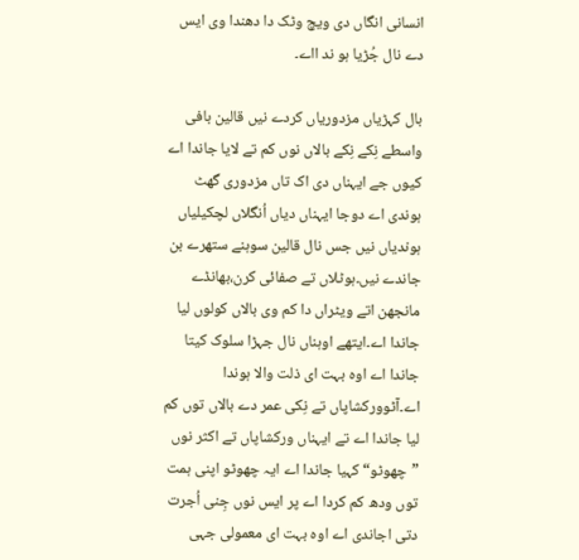انسانی انگاں دی ویچ وٹک دا دھندا وی ایس دے نال جُڑیا ہو ند ااے۔

بال کہڑیاں مزدوریاں کردے نیں قالین بافی واسطے نِکے نِکے بالاں نوں کم تے لایا جاندا اے کیوں جے ایہناں دی اک تاں مزدوری گھٹ ہوندی اے دوجا ایہناں دیاں اُنگلاں لچکیلیاں ہوندیاں نیں جس نال قالین سوہنے ستھرے بن جاندے نیں۔ہوٹلاں تے صفائی کرن،بھانڈے مانجھن اتے ویٹراں دا کم وی بالاں کولوں لیا جاندا اے۔ایتھے اوہناں نال جہڑا سلوک کیتا جاندا اے اوہ بہت ای ذلت والا ہوندا اے۔آٹوورکشاپاں تے نِکی عمر دے بالاں توں کم لیا جاندا اے تے ایہناں ورکشاپاں تے اکثر نوں ”چھوٹو“ کہیا جاندا اے ایہ چھوٹو اپنی ہمت توں ودھ کم کردا اے پر ایس نوں جِنی اُجرت دتی اجاندی اے اوہ بہت ای معمولی جہی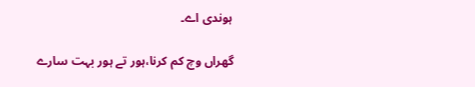ہوندی اے۔

گھراں وچ کم کرنا،ہور تے ہور بہت سارے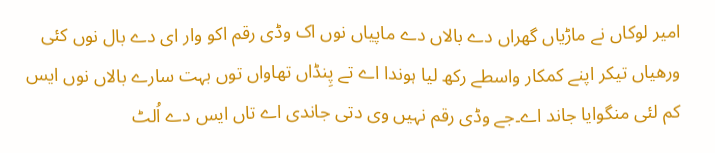امیر لوکاں نے ماڑیاں گھراں دے بالاں دے ماپیاں نوں اک وڈی رقم اکو وار ای دے بال نوں کئی ورھیاں تیکر اپنے کمکار واسطے رکھ لیا ہوندا اے تے پِنڈاں تھاواں توں بہت سارے بالاں نوں ایس کم لئی منگوایا جاند اے۔جے وڈی رقم نہیں وی دتی جاندی اے تاں ایس دے اُلٹ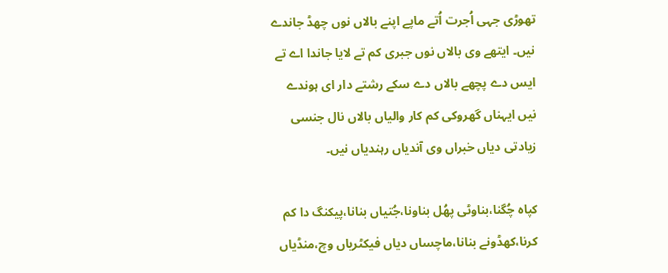تھوڑی جہی اُجرت اُتے ماپے اپنے بالاں نوں چھڈ جاندے نیں۔ ایتھے وی بالاں نوں جبری کم تے لایا جاندا اے تے ایس دے پچھے بالاں دے سکے رشتے دار ای ہوندے نیں ایہناں گھروکی کم کار والیاں بالاں نال جنسی زیادتی دیاں خبراں وی آندیاں رہندیاں نیں۔

کپاہ چُگنا،بناوٹی پھُل بناونا،جُتیاں بنانا،پیکنگ دا کم کرنا،کھڈونے بنانا،ماچساں دیاں فیکٹریاں وچ،منڈیاں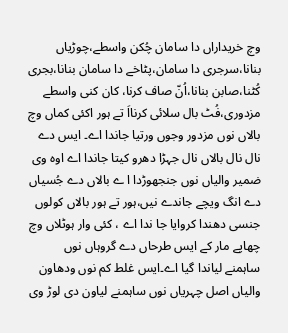وچ خریداراں دا سامان چُکن واسطے،چوڑیاں بنانا،سرجری دا سامان،پٹاخے دا سامان بنانا،بجری کُٹنا،صابن بنانا،اُنّ صاف کرنا، کان کنی واسطے مزدوری،فُٹ بال سلائی کرنااَ تے ہور اکئی کماں وچ بالاں نوں مزدور وجوں ورتیا جاندا اے۔ ایس دے نال نال بالاں نال جہڑا دھرو کیتا جاندا اے اوہ وی ضمیر والیاں نوں جنجھوڑدا ا ے بالاں دے جُسیاں دے انگ ویچے جاندے نیں،ہور تے ہور بالاں کولوں جنسی دھندا کروایا جا ندا اے ، کئی وار ہوٹلاں وچ چھاپے مار کے ایس طرحاں دے گروہاں نوں ساہمنے لیاندا گیا اے۔ایس غلط کم نوں ودھاون والیاں اصل چہریاں نوں ساہمنے لیاون دی لوڑ وی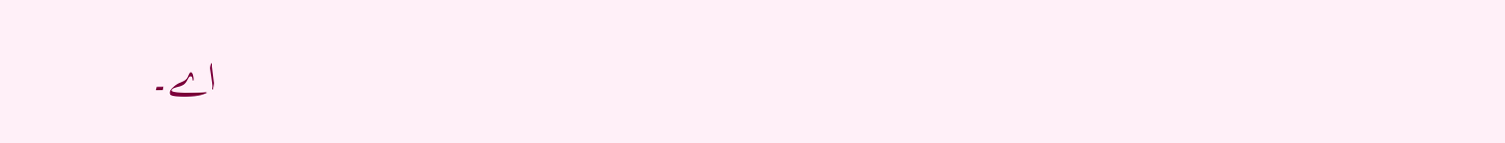اے۔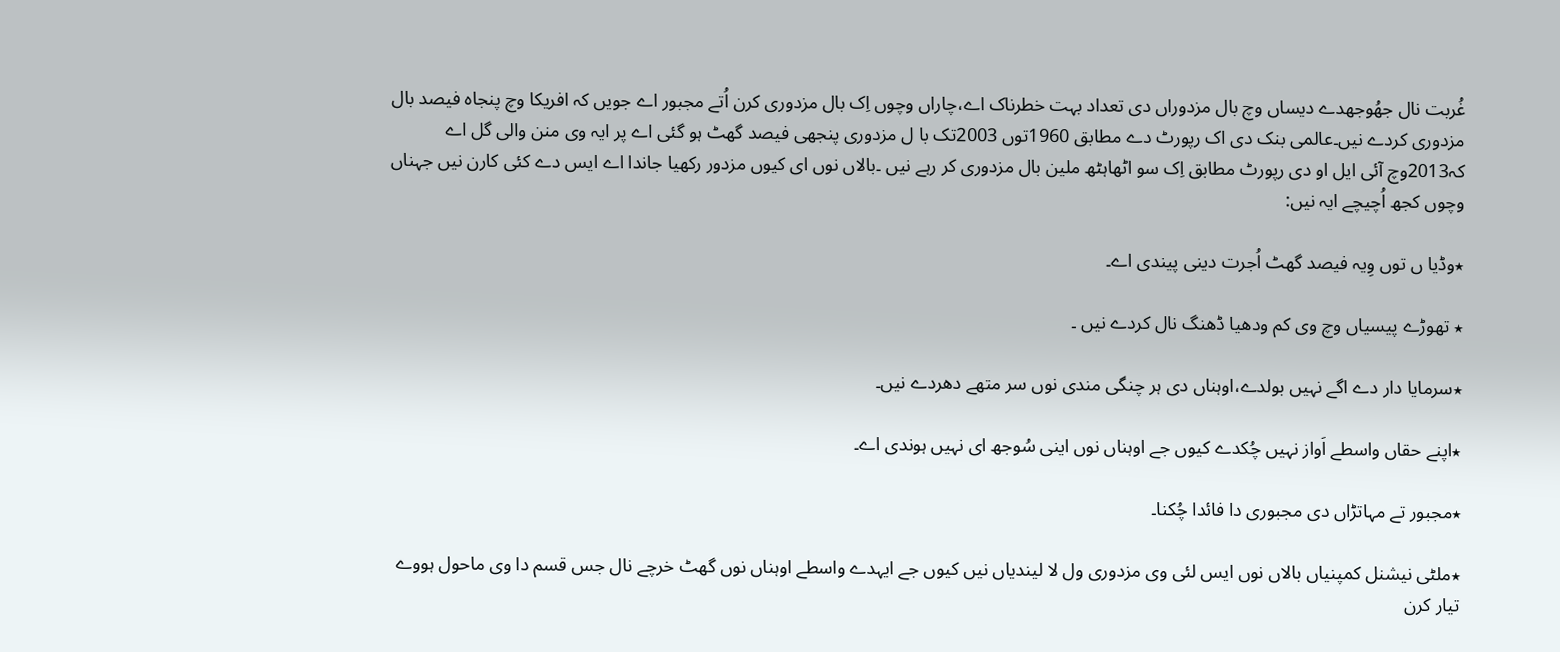غُربت نال جھُوجھدے دیساں وچ بال مزدوراں دی تعداد بہت خطرناک اے،چاراں وچوں اِک بال مزدوری کرن اُتے مجبور اے جویں کہ افریکا وچ پنجاہ فیصد بال مزدوری کردے نیں۔عالمی بنک دی اک رپورٹ دے مطابق 1960توں 2003تک با ل مزدوری پنجھی فیصد گھٹ ہو گئی اے پر ایہ وی منن والی گل اے کہ2013وچ آئی ایل او دی رپورٹ مطابق اِک سو اٹھاہٹھ ملین بال مزدوری کر رہے نیں ۔بالاں نوں ای کیوں مزدور رکھیا جاندا اے ایس دے کئی کارن نیں جہناں وچوں کجھ اُچیچے ایہ نیں:

٭وڈیا ں توں وِیہ فیصد گھٹ اُجرت دینی پیندی اے۔

٭ تھوڑے پیسیاں وچ وی کم ودھیا ڈھنگ نال کردے نیں ۔

٭سرمایا دار دے اگے نہیں بولدے،اوہناں دی ہر چنگی مندی نوں سر متھے دھردے نیں۔

٭اپنے حقاں واسطے اَواز نہیں چُکدے کیوں جے اوہناں نوں اینی سُوجھ ای نہیں ہوندی اے۔

٭مجبور تے مہاتڑاں دی مجبوری دا فائدا چُکنا۔

٭ملٹی نیشنل کمپنیاں بالاں نوں ایس لئی وی مزدوری ول لا لیندیاں نیں کیوں جے ایہدے واسطے اوہناں نوں گھٹ خرچے نال جس قسم دا وی ماحول ہووے تیار کرن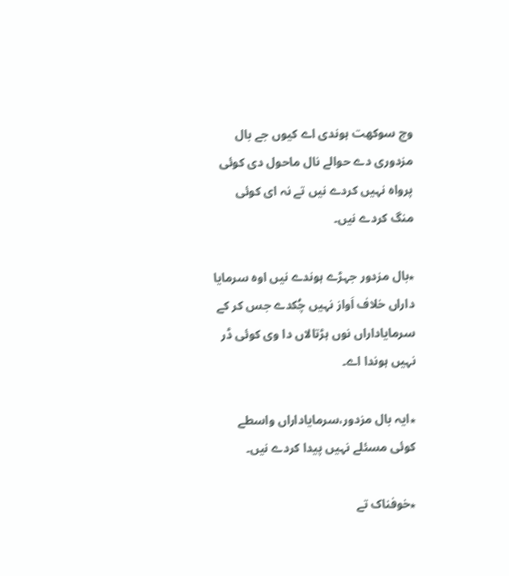وچ سوکھت ہوندی اے کیوں جے بال مزدوری دے حوالے نال ماحول دی کوئی پرواہ نہیں کردے نیں تے نہ ای کوئی منگ کردے نیں۔

٭بال مزدور جہڑے ہوندے نیں اوہ سرمایا داراں خلاف اَواز نہیں چُکدے جس کر کے سرمایاداراں نوں ہڑتالاں دا وی کوئی ڈر نہیں ہوندا اے۔

٭ایہ بال مزدور،سرمایاداراں واسطے کوئی مسئلے نہیں پیدا کردے نیں۔

٭خوفناک تے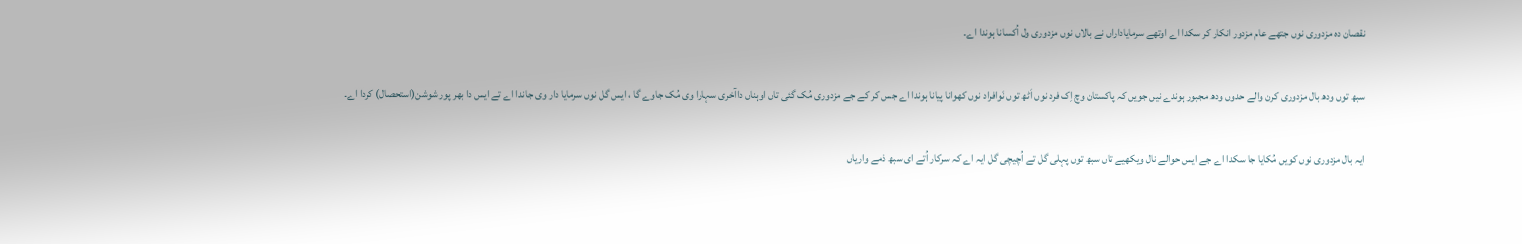نقصان دہ مزدوری نوں جتھے عام مزدور انکار کر سکدا اے اوتھے سرمایاداراں نے بالاں نوں مزدوری ول اُکسانا ہوندا اے۔

سبھ توں ودھ بال مزدوری کرن والے حدوں ودھ مجبور ہوندے نیں جویں کہ پاکستان وچ اِک فرد نوں اَٹھ توں نَوافراد نوں کھوانا پیانا ہوندا اے جس کر کے جے مزدوری مُک گئی تاں اوہناں داآخری سہارا وی مُک جاوے گا ، ایس گل نوں سرمایا دار وی جاندا اے تے ایس دا بھر پور شوشن(استحصال) کردا اے۔

ایہ بال مزدوری نوں کویں مُکایا جا سکدا اے جے ایس حوالے نال ویکھیے تاں سبھ توں پہلی گل تے اُچیچی گل ایہ اے کہ سرکار اُتے ای سبھ ذمے واریاں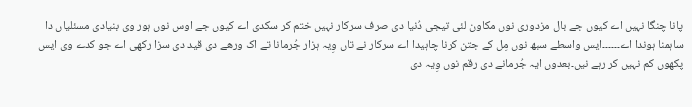پانا چنگا نہیں اے کیوں جے بال مزدوری نوں مکاون لئی تیجی دُنیا دی صرف سرکار نہیں ختم کر سکدی اے کیوں جے اوس نوں ہور وی بنیادی مسئلیاں دا ساہمنا ہوندا اے۔۔۔۔۔۔ایس واسطے سبھ نوں مِل کے جتن کرنا چاہیدا اے سرکار نے تاں وِیہ ہزار جُرمانا تے اک ورھے دی قید دی سزا رکھی اے جو کدے وی ایس پکھوں کم نہیں کر رہے نیں۔بعدوں ایہ جُرمانے دی رقم نوں وِیہ دی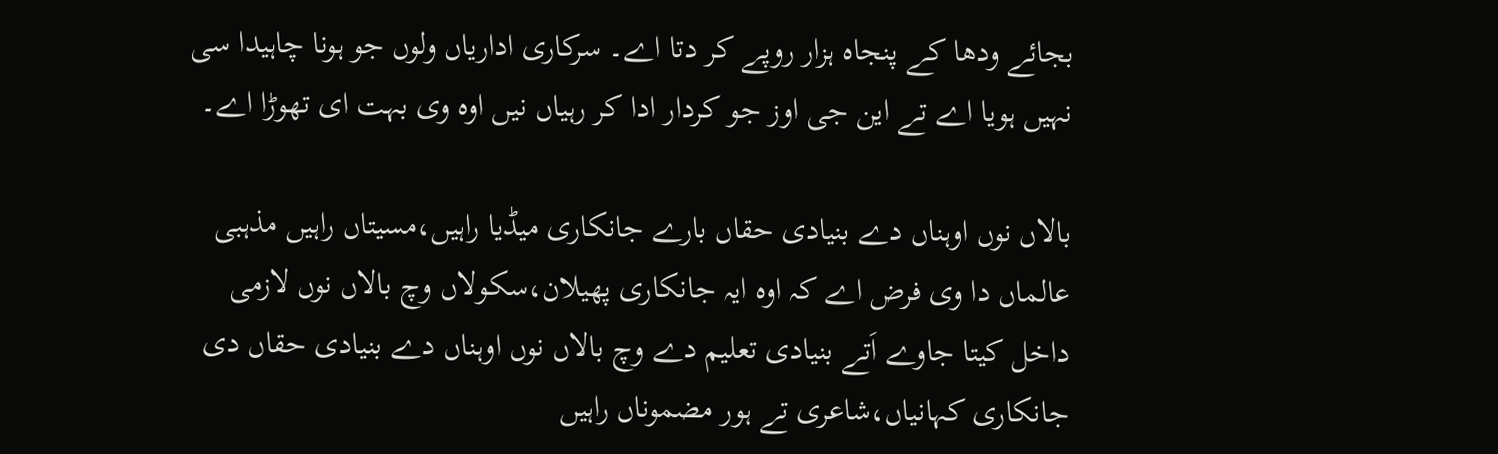بجائے ودھا کے پنجاہ ہزار روپے کر دتا اے۔ سرکاری اداریاں ولوں جو ہونا چاہیدا سی نہیں ہویا اے تے این جی اوز جو کردار ادا کر رہیاں نیں اوہ وی بہت ای تھوڑا اے۔

بالاں نوں اوہناں دے بنیادی حقاں بارے جانکاری میڈیا راہیں،مسیتاں راہیں مذہبی عالماں دا وی فرض اے کہ اوہ ایہ جانکاری پھیلان،سکولاں وچ بالاں نوں لازمی داخل کیتا جاوے اَتے بنیادی تعلیم دے وچ بالاں نوں اوہناں دے بنیادی حقاں دی جانکاری کہانیاں،شاعری تے ہور مضموناں راہیں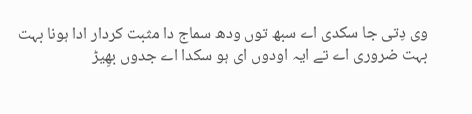وی دِتی جا سکدی اے سبھ توں ودھ سماج دا مثبت کردار ادا ہونا بہت بہت ضروری اے تے ایہ اودوں ای ہو سکدا اے جدوں بھِیڑ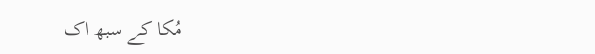مُکا کے سبھ اک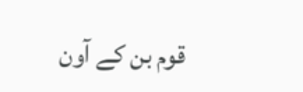قوم بن کے آون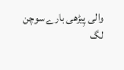والی پِیڑھی بارے سوچن لگ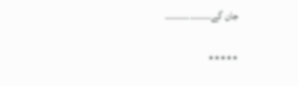جان گے۔۔۔۔۔۔۔۔۔۔۔۔۔۔۔

٭٭٭٭٭